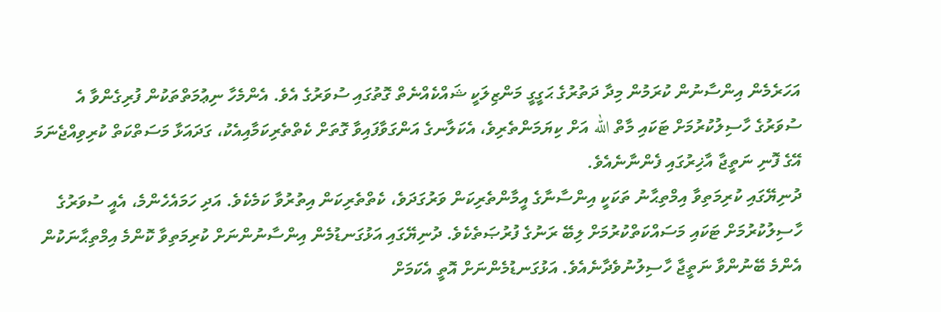އަހަރެމެން އިންސާނުން ކުރަމުން މިދާ ދަތުރުގެ ޙަގީގީ މަންޒިލަކީ ޝައްކެއްނެތް ގޮތުގައި ސުވަރުގެ އެވެ. އެންމެހާ ނިޢުމަތްތަކުން ފުރިގެންވާ އެ ސުވަރުގެ ހާސިލުކުރުމަށް ޓަކައި މާތް الله އަށް ކިޔަމަންތެރިވެ، އެކަލާނގެ އަންގަވާފައިވާ ގޮތަށް ކެތްތެރިކަމާއިއެކު، ގަދައަޅާ މަސަތްކަތް ކުރިވިއްޖެނަމަ އޭގެ ފޮނި ނަތީޖާ އާޚިރުގައި ފެންނާނެއެވެ.
ދުނިޔޭގައި ކުރިމަތިވާ އިމްތިޙާނު ތަކަކީ އިންސާނާގެ އީމާންތެރިކަން ވަރުގަދަވެ، ކެތްތެރިކަން އިތުރުވާ ކަމެކެވެ. އަދި ހަމައެހެންމެ، އެއީ ސުވަރުގެ ހާސިލުކުރުމަށް ޓަކައި މަސައްކަތްކުރުމަށް ލިބޭ ރަނުގެ ފުރުޞަތެކެވެ. ދުނިޔޭގައި އަޅުގަނޑުމެން އިންސާނުންނަށް ކުރިމަތިވާ ކޮންމެ އިމްތިޙާނަކުން އެންމެ ބޭނުންވާ ނަތީޖާ ހާސިލުނުވެދާނެއެވެ. އަޅުގަނޑުމެންނަށް އޮތީ އެކަމަށް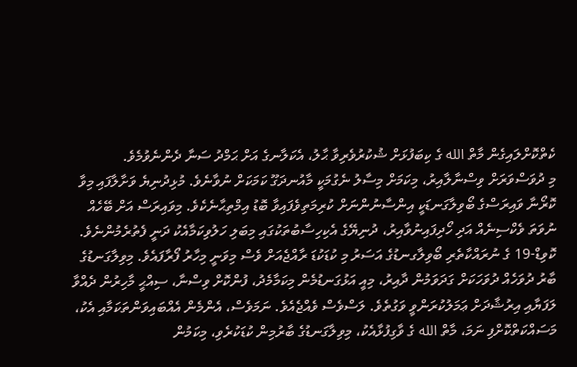ކެތްކޮށްލައިގެން މާތް الله ގެ ކިބަފުޅަށް ޝުކުރުވެރިވާ ޙާލު، އެކަލާނގެ އަށް ޙަމްދު ސަނާ ދެންނެވުމެވެ.
މި ދުވަސްވަރަށް ވިސްނާލާއިރު، މިކަމަށް މިސާލު ނެގުމަކީ މާއުނދަގޫ ކަމަކަށް ނުވާނެވެ. މުޅިދުނިޔެ ވަށާލާފައި މިވާ ކޮރޯނާ ވައިރަސްގެ ބޯވިލާގަނޑަކީ އިންސާނުންނަށް ކުރިމަތިވެފައިވާ ބޮޑު އިމްތިޙާނެކެވެ. މިވައިރަސް އަށް ބޭހެއް ނުވަތަ ވެކްސިނެއް އަދި ހޯދިފައިނުވާއިރު، ދުނިޔޭގެ އެކިހިސާބުތަކުގައި މިބަލި ހަލުވިކަމާއެކު ދަނީ ފެތުރެމުންނެވެ.
ކޮވިޑް-19 ގެ ނުރައްކާތެރި ބޯވިލާގނޑުގެ އަސަރު މި ކުޑަކުޑަ ރާއްޖެއަށް ވެސް މިވަނީ މިހާރު ފޯރާފައެވެ. މިވިލާގަނޑުގެ ބާރު ދުވަހެއް ދުވަހަކަށް ގަދަވަމުން ދާއިރު، މިއީ އަޅުގަނޑުމެން މިކަމާމެދު، ފުންކޮށް ވިސްނާ، ސިއްޙީ މާހިރުން ދެއްވާ ލަފަޔާއި އިރުޝާދަށް ޢަމަލުކުރަންވީ ވަގުތެވެ. ލަސްވެސް ވެއްޖެއެވެ. ނަމަވެސް، އެންމެން އެއްބައިވަންތަކަމާއި އެކު، މަސައްކަތްކޮށްފި ނަމަ، މާތް الله ގެ ވާގިފުޅާއެކު، މިވިލާގަނޑުގެ ބާރުމިން ކުޑަކުރެވި، މިކަމުން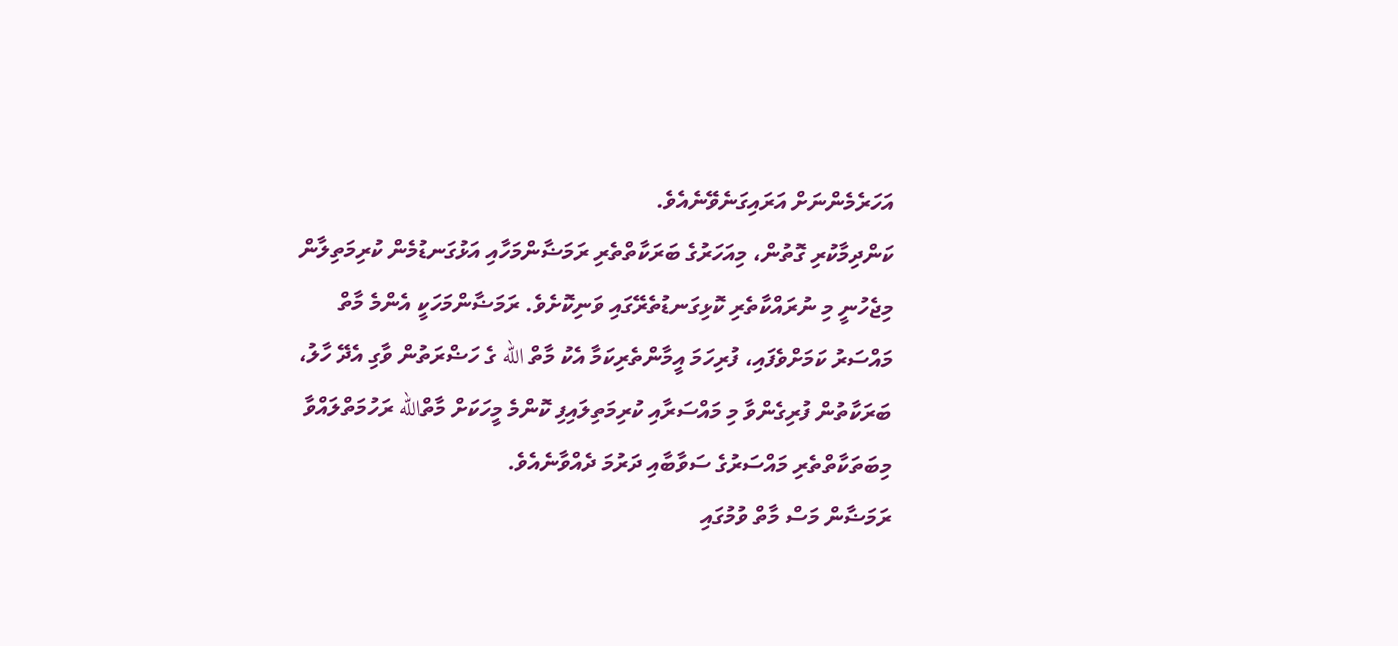އަހަރެމެންނަށް އަރައިގަނެވޭނެއެވެ.
ކަންދިމާކުރި ގޮތުން، މިއަހަރުގެ ބަރަކާތްތެރި ރަމަޟާންމަހާއި އަޅުގަނޑުމެން ކުރިމަތިލާން މިޖެހުނީ މި ނުރައްކާތެރި ކޮޅިގަނޑުތެރޭގައި ވަނިކޮށެވެ. ރަމަޟާންމަހަކީ އެންމެ މާތް މައްސަރު ކަމަށްވެފައި، ފުރިހަމަ އީމާންތެރިކަމާ އެކު މާތް الله ގެ ހަޟްރަތުން ވާގި އެދޭ ހާލު، ބަރަކާތުން ފުރިގެންވާ މި މައްސަރާއި ކުރިމަތިލައިފި ކޮންމެ މީހަކަށް މާތްالله ރަހުމަތްލައްވާ މިބަތަކާތްތެރި މައްސަރުގެ ސަވާބާއި ދަރުމަ ދެއްވާނެއެވެ.
ރަމަޟާން މަސް މާތް ވުމުގައި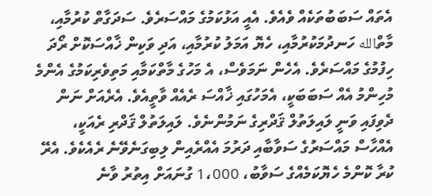އެތައް ސަބަބުތަކެއް ވެއެވެ. އެއީ އަޅުކަމުގެ މައްސަރެވެ. ސަދަގާތް ކުރުމާއި، މާތްالله ހަނދުމަކުރުމާއި، ހެޔޮ އަމަލު ކުރުމާއި، އަދި ވަކިން ޚާއްސަކޮށް ރޯދަ ހިފުމުގެ މައްސަރެވެ. އެހެން ނަމަވެސް، އެ މަހުގެ މާތްކަމާއި މަތިވެރިކަމުގެ އެންމެ މުހިންމު އެއް ސަބަބަކީ، އެމަހުގައި ޚާއްސަ ރެއެއް ވާތީއެވެ. އެރެއަށް ނަން ދެވިފައި ވަނީ ލައިލަތުލް ޤަދްރިގެ ނަމުންނެވެ. ލައިލަތުލް ޤަދްރި ރެއަކީ، އެއްހާސް މައްސަރުގެ ސަވާބާއި ދަރުމަ އެއްރެއިން ލިބިގަނެވޭނެ ރެއެކެވެ. އެރޭ ކުރާ ކޮންމެ ހެޔޮކަމެއްގެ ސަވާބު، 1،000 ގުނައަށް އިތުރު ވާނެ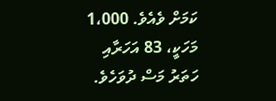ކަމަށް ވެއެވެ. 1،000 މަހަކީ، 83 އަހަރާއި ހަތަރު މަސް ދުވަހެވެ.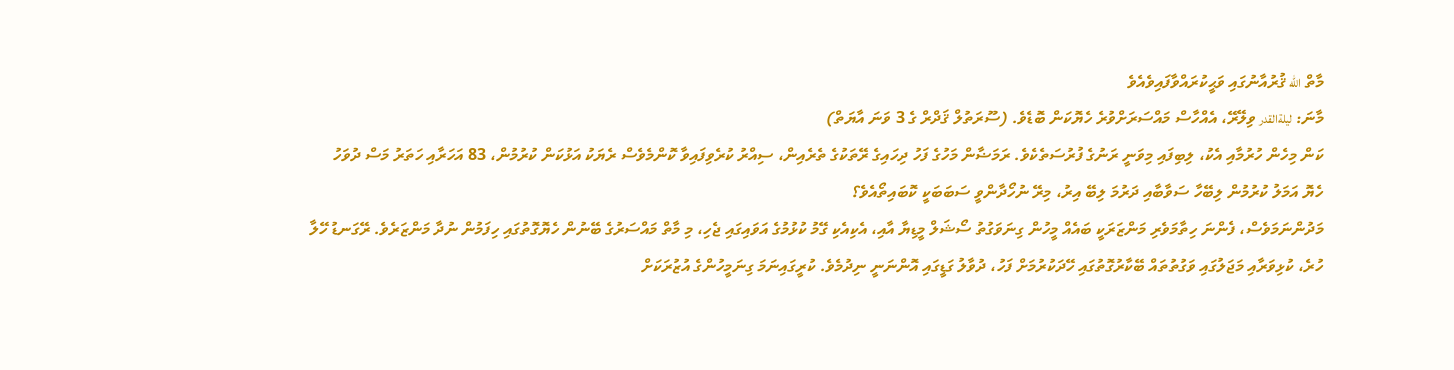މާތް الله ޤުރުއާނުގައި ވަޙީކުރައްވާފައިވެއެވެ
މާނަ: ليلةالقدر ވިލޭރޭ، އެއްހާސް މައްސަރަށްވުރެ ހެޔޮކަން ބޮޑެވެ. (ސޫރަތުލް ޤަދްރް ގެ 3 ވަނަ އާޔަތް)
ކަން މިހެން ހުރުމާއި އެކު، ލިބިފައި މިވަނީ ރަނުގެ ފުރުސަތެކެވެ. ރަމަޟާން މަހުގެ ފަހު ދިހައިގެ ރޭތަކުގެ ތެރެއިން، ސިއްރު ކުރެވިފައިވާ ކޮންމެވެސް ރެޔަކު އަޅުކަން ކުރުމުން، 83 އަހަރާއި ހަތަރު މަސް ދުވަހު ހެޔޮ އަމަލު ކުރުމުން ލިބޭހާ ސަވާބާއި ދަރުމަ ލިބޭ އިރު، މިރޭ ނުހޯދާންވީ ސަބަބަކީ ކޮބައިތޯއެވެ؟
މަދުންނަމަވެސް، ފެންނަ ހިތާމަވެރި މަންޒަރަކީ ބައެއް މީހުން ގިނަވަގުތު ސޯޝަލް މީޑިޔާ އާއި، އެކިއެކި ގޭމު ކުޅުމުގެ އަވައިގައި ޖެހި، މި މާތް މައްސަރުގެ ބޭނުން ހެޔޮގޮތުގައި ހިފަމުން ނުދާ މަންޒަރެވެ. ރޭގަނޑު ހޭލާ ހުރެ، ކުޅިވަރާއި މަޖަލުގައި ވަގުތުތައް ބޭކާރުގޮތުގައި ހޭދަކުރުމަށް ފަހު، ދުވާލު ގަޑީގައި އޮންނަނީ ނިދުމެވެ. ކުރީގައިނަމަ ގިނަމީހުންގެ އުޒުރަކަށް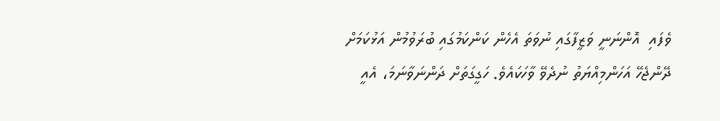ވެފައި  އޮންނަނީ ވަޒީފާގައި ނުވަތަ އެހެން ކަންކަމުގައި ބުރަވުމުން އަޅުކަމަށް ދޭންޖެހޭ އަހަންމިއްޔަތު ނުދެވޭ ވާހަކައެވެ. ހަގީގަތަށް ދަންނަވާނަމަ، އެއީ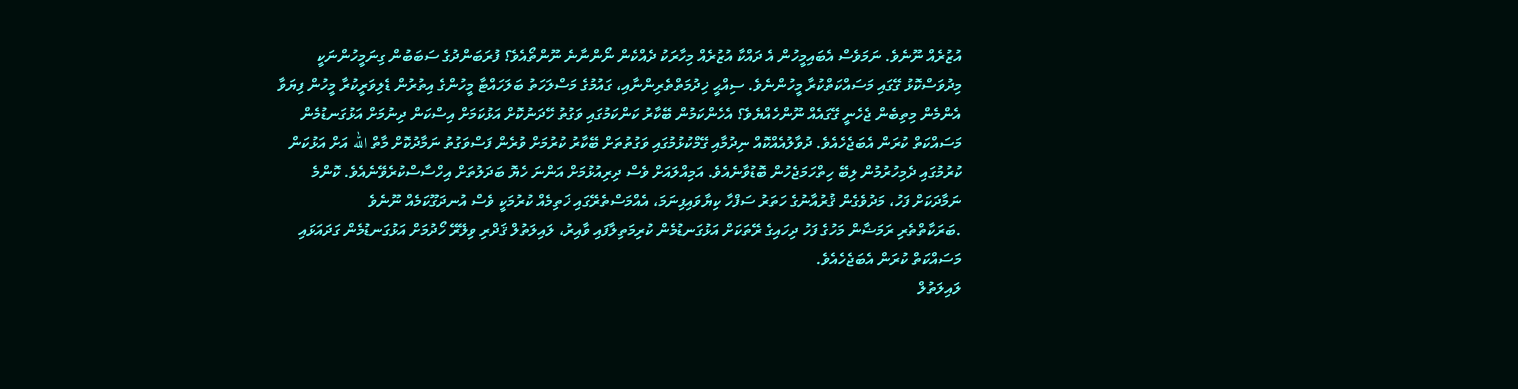އުޒުރެއް ނޫނެވެ. ނަމަވެސް އެބައިމީހުން އެ ދައްކާ އުޒުރެއް މިހާރަކު ދެއްކެން ނޯންނާނެ ނޫންތޯއެވެ؟ ފުރަބަންދުގެ ސަބަބުން ގިނަމީހުންނަކީ މިދުވަސްކޮޅު ގޭގައި މަސައްކަތްކުރާ މީހުންނެވެ. ސިއްޙީ ޚިދުމަތްތެރިންނާއި، ގައުމުގެ މަސްލަހަތު ބަލަހައްޓާ މީހުންގެ އިތުރުން ޑެލިވަރީކުރާ މީހުން ފިޔަވާ އެންމެން މިތިބެން ޖެހެނީ ގޭގައެއް ނޫންހެއްޔެވެ؟ އެހެންކަމުން ބޭކާރު ކަންކަމުގައި ވަގުތު ހޭދަނުކޮށް އަޅުކަމަށް އިސްކަން ދިނުމަށް އަޅުގަނޑުމެން މަސައްކަތް ކުރަން އެބަޖެހެއެވެ. ދުވާލުއެއްކޮއް ނިދުމާއި ގޭމްކުޅުމުގައި ވަގުތުތަށް ބޭކާރު ކުރުމަށް ވުރެން ފަސްވަގުތު ނަމާދުކޮށް މާތް الله އަށް އަޅުކަން ކުރުމުގައި ދެމިހުރުމުން ލިބޭ ހިތްހަމަޖެހުން ބޮޑުވާނެއެވެ. އަމިއްލައަށް ވެސް ދިރިއުޅުމަށް އަންނަ ހެޔޮ ބަދަލުތަށް އިހްސާސްކުރެވޭނެއެވެ. ކޮންމެ ނަމާދަކަށް ފަހު، މަދުވެގެން ޤުރުއާނުގެ ހަތަރު ސަފްހާ ކިޔާވައިފިނަމަ، އެއްމަސްތެރޭގައި ޚަތިމެއް ކުރުމަކީ ވެސް އުނދަގޫކަމެއް ނޫނެވެ
.ބަރަކާތްތެރި ރަމަޟާން މަހުގެ ފަހު ދިހައިގެ ރޭތަކަށް އަޅުގަނޑުމެން ކުރިމަތިލާފައި ވާއިރު، ލައިލަތުލް ޤަދްރި ވިލޭރޭ ހޯދުމަށް އަޅުގަނޑުމެން ގަދައަޅައި މަސައްކަތް ކުރަން އެބަޖެހެއެވެ.
ލައިލަތުލް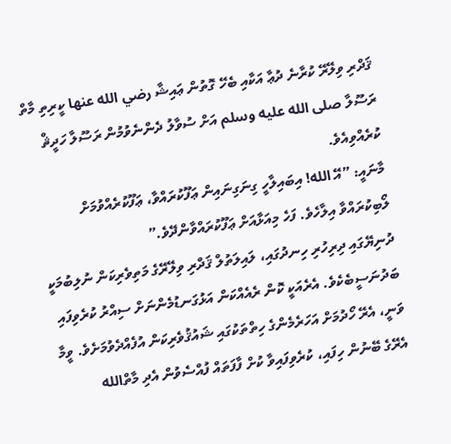ޤަދްރި ވިލޭރޭ ކުރާނެ ދުޢާ އަކާއި ބެހޭ ގޮތުން ޢައިޝާ رضي الله عنها ކީރިތި މާތް ރަސޫލާ صلى الله عليه وسلم އަށް ސުވާލު ދެންނެވުމުން ރަސޫލާ ހަދީޘް ކުރެއްވިއެވެ.
މާނައީ: ”އޭ الله! އިބައިލާހީ ގިނަގިނައިން ޢަފޫކުރައްވާ، ޢަފޫކުރެއްވުމަށް ލޯބިކުރައްވާ އިލާހެވެ. ފަހެ މިއަޅާއަށް ޢަފޫކުރައްވާންދޭވެ.”
ދުނިޔޭގައި ދިރިހުރި ހިނދުގައި، ލައިލަތުލް ޤަދްރި ވިލޭރޭގެ މަތިވެރިކަން ނުލިބުމަކީ ބަދުނަސީބެކެވެ. އެރެއަކީ ކޮން ރެއެއްކަން އަޅުގަނޑުމެންނަށް ސިއްރު ކުރެވިފައި ވަނީ، އެރޭ ހޯދުމަށް އަހަރެމެންގެ ހިތްތަކުގައި ޝައުޤުވެރިކަން އުފެއްދެވުމަށެވެ. ވީމާ އެރޭގެ ބޭނުން ހިފައި، ކުރެވިފައިވާ ކުށް ފާފަތައް ފުއްސެވުން އެދި މާތްالله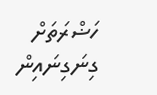ހަޟްރަތަށް ގިނަގިނައިން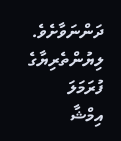ދަންނަވާށެވެ.
ލިޔުންތެރިޔާގެ ފުރަމަލަ
އިމްޝާ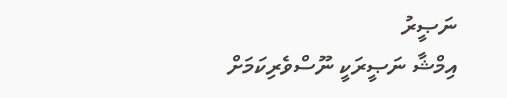ނަޞީރު
އިމްޝާ ނަޞީރަކީ ނޫސްވެރިކަމަށް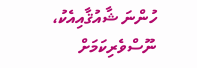ހުންނަ ޝާއުޤާއިއެކު، ނޫސްވެރިކަމަށް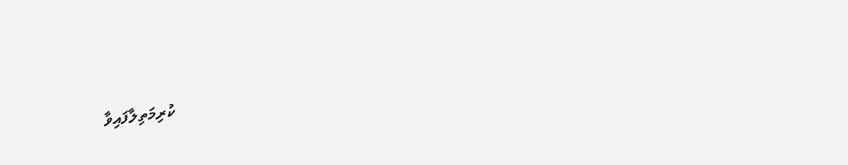ކުރިމަތިލާފައިވާ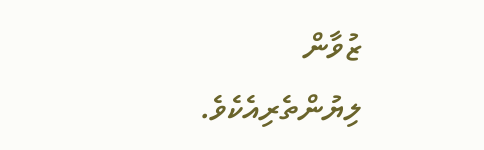ޒުވާން ލިޔުންތެރިއެކެވެ.